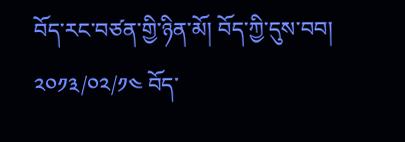བོད་རང་བཙན་གྱི་ཉིན་མོ། བོད་ཀྱི་དུས་བབ། ༢༠༡༣/༠༢/༡༤ བོད་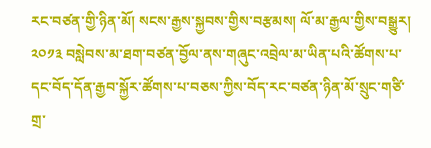རང་བཙན་གྱི་ཉིན་མོ། སངས་རྒྱས་སྐྱབས་གྱིས་བརྩམས། ལོ་མ་རྒྱལ་གྱིས་བསྒྱུར། ༢༠༡༣ བསླེབས་མ་ཐག་བཙན་བྱོལ་ནས་གཞུང་འབྲེལ་མ་ཡིན་པའི་ཚོགས་པ་དང་བོད་དོན་རྒྱབ་སྐྱོར་ཚོགས་པ་བཅས་ཀྱིས་བོད་རང་བཙན་ཉིན་མོ་སྲུང་གཙི་གྲ་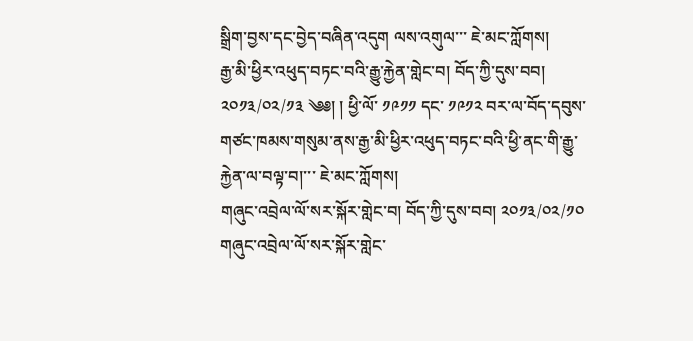སྒྲིག་བྱས་དང་བྱེད་བཞིན་འདུག ལས་འགུལ་་་ ཇེ་མང་ཀློགས།
རྒྱ་མི་ཕྱིར་འཕུད་བཏང་བའི་རྒྱུ་རྐྱེན་གླེང་བ། བོད་ཀྱི་དུས་བབ། ༢༠༡༣/༠༢/༡༣ ༄༅། ། ཕྱི་ལོ་ ༡༩༡༡ དང་ ༡༩༡༢ བར་ལ་བོད་དབུས་གཙང་ཁམས་གསུམ་ནས་རྒྱ་མི་ཕྱིར་འཕུད་བཏང་བའི་ཕྱི་ནང་གི་རྒྱུ་རྐྱེན་ལ་བལྟ་བ།་་་ ཇེ་མང་ཀློགས།
གཞུང་འབྲེལ་ལོ་སར་སྐོར་གླེང་བ། བོད་ཀྱི་དུས་བབ། ༢༠༡༣/༠༢/༡༠ གཞུང་འབྲེལ་ལོ་སར་སྐོར་གླེང་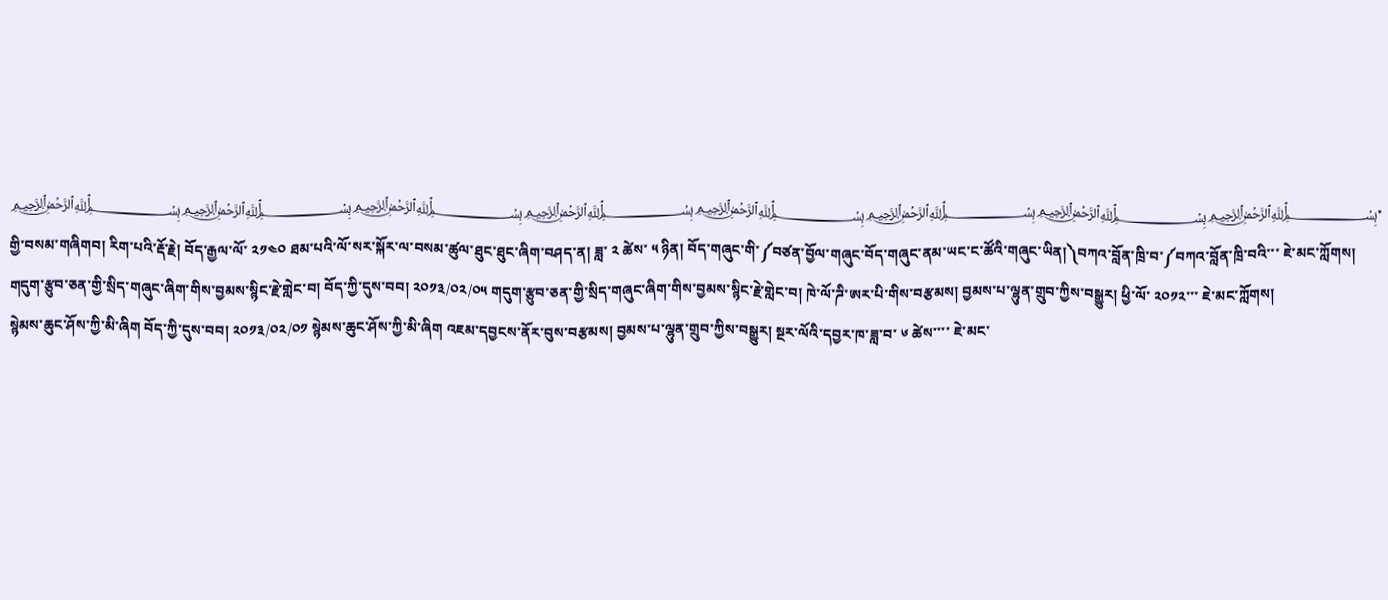﷽﷽﷽﷽﷽﷽﷽﷽་གྱི་བསམ་གཞིགབ། རིག་པའི་རྡོ་རྗེ། བོད་རྒྱལ་ལོ་ ༢༡༤༠ ཐམ་པའི་ལོ་སར་སྐོར་ལ་བསམ་ཚུལ་ཐུང་ཐུང་ཞིག་བཤད་ན། ཟླ་ ༢ ཚེས་ ༥ ཉིན། བོད་གཞུང་གི་༼བཙན་བྱོལ་གཞུང་བོད་གཞུང་ནམ་ཡང་ང་ཚོའི་གཞུང་ཡིན།༽བཀའ་བློན་ཁྲི་བ་༼བཀའ་བློན་ཁྲི་བའི་་་ ཇེ་མང་ཀློགས།
གདུག་རྩུབ་ཅན་གྱི་སྲིད་གཞུང་ཞིག་གིས་བྱམས་སྙིང་རྗེ་གླེང་བ། བོད་ཀྱི་དུས་བབ། ༢༠༡༣/༠༢/༠༥ གདུག་རྩུབ་ཅན་གྱི་སྲིད་གཞུང་ཞིག་གིས་བྱམས་སྙིང་རྗེ་གླེང་བ། ཁེ་ལོ་ཌི་ཨར་པི་གིས་བརྩམས། བྱམས་པ་ལྷུན་གྲུབ་ཀྱིས་བསྒྱུར། ཕྱི་ལོ་ ༢༠༡༢་་་ ཇེ་མང་ཀློགས།
སྙེམས་ཆུང་ཤོས་ཀྱི་མི་ཞིག བོད་ཀྱི་དུས་བབ། ༢༠༡༣/༠༢/༠༡ སྙེམས་ཆུང་ཤོས་ཀྱི་མི་ཞིག འཇམ་དབྱངས་ནོར་བུས་བརྩམས། བྱམས་པ་ལྷུན་གྲུབ་ཀྱིས་བསྒྱུར། སྔར་ལོའི་དབྱར་ཁ་ཟླ་བ་ ༦ ཚེས་་་་ ཇེ་མང་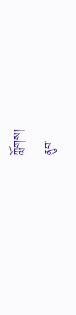ཀློགས།
ནུབ་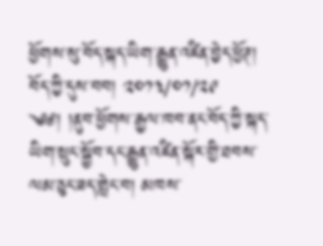ཕྱོགས་སུ་བོད་སྐད་ཡིག་རྒྱུན་འཛིན་བྱེད་ཕྱོཊ། བོད་ཀྱི་དུས་བབ། ༢༠༡༣/༠༡/༢༩ ༄༅། །ནུབ་ཕྱོགས་རྒྱལ་ཁབ་ནང་བོད་ཀྱི་སྐད་ཡིག་སྲུང་སྐྱོབ་དང་རྒྱུན་འཛིན་སྐོར་གྱི་ཐབས་ལམ་ཅུང་ཟད་གླེང་བ། མཁས་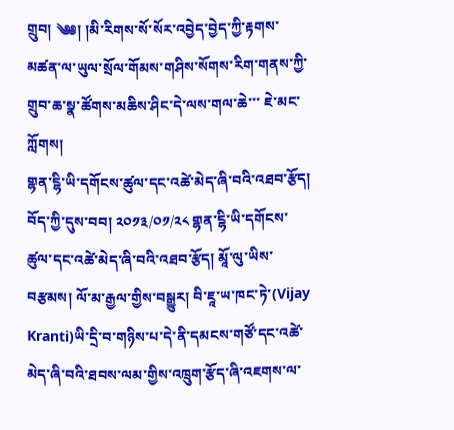གྲུབ། ༄༅། །མི་རིགས་སོ་སོར་འབྱེད་བྱེད་ཀྱི་རྟགས་མཚན་ལ་ཡུལ་སྲོལ་གོམས་གཤིས་སོགས་རིག་གནས་ཀྱི་གྲུབ་ཆ་སྣ་ཚོགས་མཆིས་ཤིང་དེ་ལས་གལ་ཆེ་་་ ཇེ་མང་ཀློགས།
གྷན་ངྷི་ཡི་དགོངས་ཚུལ་དང་འཚེ་མེད་ཞི་བའི་འཐབ་རྩོད། བོད་ཀྱི་དུས་བབ། ༢༠༡༣/༠༡/༢༨ གྷན་ངྷི་ཡི་དགོངས་ཚུལ་དང་འཚེ་མེད་ཞི་བའི་འཐབ་རྩོད། མཱོ་ལུ་ཡིས་བརྩམས། ལོ་མ་རྒྱལ་གྱིས་བསྒྱུར། བི་ཇཱ་ཡ་ཁང་ཏེ་(Vijay Kranti)ཡི་དྲི་བ་གཉིས་པ་དེ་ནི་དམངས་གཙོ་དང་འཚེ་མེད་ཞི་བའི་ཐབས་ལམ་གྱིས་འཁྲུག་རྩོད་ཞི་འཇགས་ལ་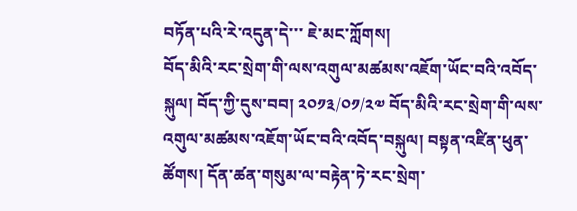བཏོན་པའི་རེ་འདུན་དེ་་་ ཇེ་མང་ཀློགས།
བོད་མིའི་རང་སྲེག་གི་ལས་འགུལ་མཚམས་འཇོག་ཡོང་བའི་འབོད་སྐུལ། བོད་ཀྱི་དུས་བབ། ༢༠༡༣/༠༡/༢༧ བོད་མིའི་རང་སྲེག་གི་ལས་འགུལ་མཚམས་འཇོག་ཡོང་བའི་འབོད་བསྐུལ། བསྟན་འཛིན་ཕུན་ཚོགས། དོན་ཚན་གསུམ་ལ་བརྟེན་ཏེ་རང་སྲེག་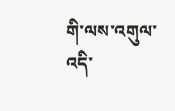གི་ལས་འགུལ་འདི་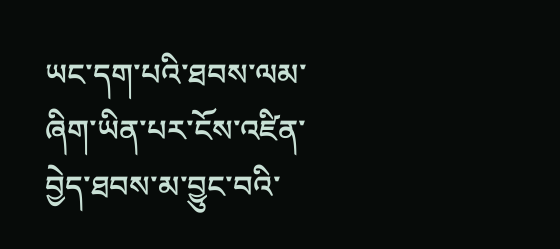ཡང་དག་པའི་ཐབས་ལམ་ཞིག་ཡིན་པར་ངོས་འཛིན་བྱེད་ཐབས་མ་བྱུང་བའི་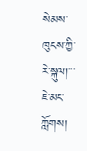སེམས་ཁུངས་ཀྱི་རེ་སྐུལ།་་་ ཇེ་མང་ཀློགས།